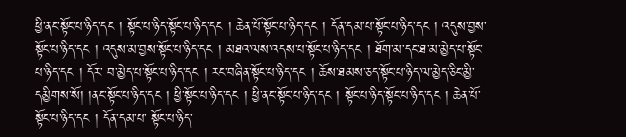ཕྱི་ནང་སྟོང་པ་ཉིད་དང ། སྟོང་པ་ཉིད་སྟོང་པ་ཉིད་དང ། ཆེན་པོ་སྟོང་པ་ཉིད་དང ། དོན་དམ་པ་སྟོང་པ་ཉིད་དང ། འདུས་བྱས་སྟོང་པ་ཉིད་དང ། འདུས་མ་བྱས་སྟོང་པ་ཉིད་དང ། མཐའ་ལས་འདས་པ་སྟོང་པ་ཉིད་དང ། ཐོག་མ་དང་ཐ་མ་མྱེད་པ་སྟོང་པ་ཉིད་དང ། དོར་ བ་མྱེད་པ་སྟོང་པ་ཉིད་དང ། རང་བཞིན་སྟོང་པ་ཉིད་དང ། ཆོས་ཐམས་ཅད་སྟོང་པ་ཉིད་ལ་མྱེད་ཅིང་མྱི་དམྱིགས་སོ། །ནང་སྟོང་པ་ཉིད་དང ། ཕྱི་སྟོང་པ་ཉིད་དང ། ཕྱི་ནང་སྟོང་པ་ཉིད་དང ། སྟོང་པ་ཉིད་སྟོང་པ་ཉིད་དང ། ཆེན་པོ་སྟོང་པ་ཉིད་དང ། དོན་དམ་པ་ སྟོང་པ་ཉིད་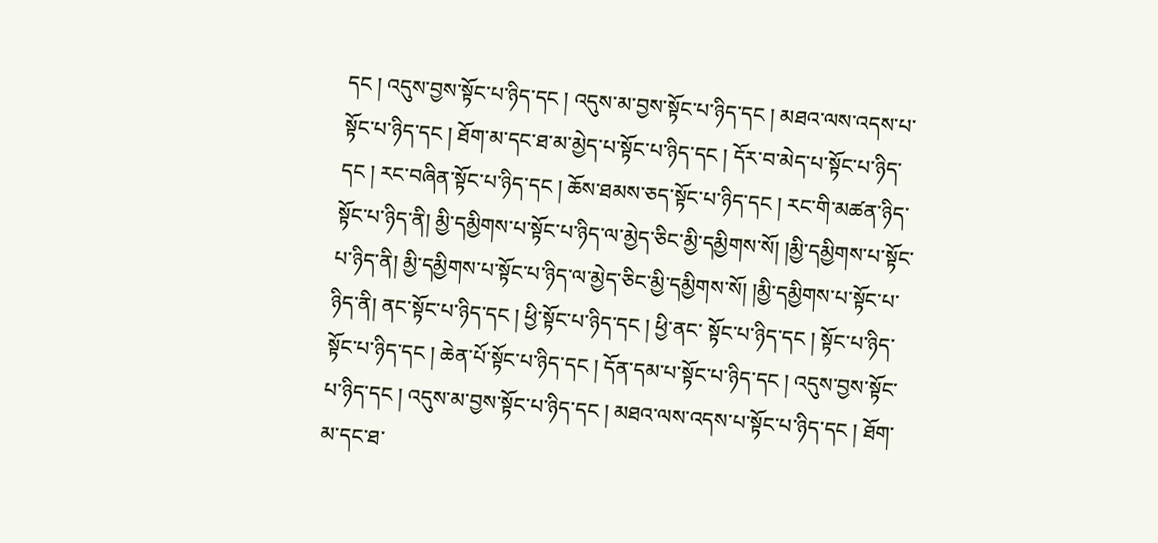དང ། འདུས་བྱས་སྟོང་པ་ཉིད་དང ། འདུས་མ་བྱས་སྟོང་པ་ཉིད་དང ། མཐའ་ལས་འདས་པ་སྟོང་པ་ཉིད་དང ། ཐོག་མ་དང་ཐ་མ་མྱེད་པ་སྟོང་པ་ཉིད་དང ། དོར་བ་མེད་པ་སྟོང་པ་ཉིད་དང ། རང་བཞིན་སྟོང་པ་ཉིད་དང ། ཆོས་ཐམས་ཅད་སྟོང་པ་ཉིད་དང ། རང་གི་མཚན་ཉིད་སྟོང་པ་ཉིད་ནི། མྱི་དམྱིགས་པ་སྟོང་པ་ཉིད་ལ་མྱེད་ཅིང་མྱི་དམྱིགས་སོ། །མྱི་དམྱིགས་པ་སྟོང་པ་ཉིད་ནི། མྱི་དམྱིགས་པ་སྟོང་པ་ཉིད་ལ་མྱེད་ཅིང་མྱི་དམྱིགས་སོ། །མྱི་དམྱིགས་པ་སྟོང་པ་ཉིད་ནི། ནང་སྟོང་པ་ཉིད་དང ། ཕྱི་སྟོང་པ་ཉིད་དང ། ཕྱི་ནང་ སྟོང་པ་ཉིད་དང ། སྟོང་པ་ཉིད་སྟོང་པ་ཉིད་དང ། ཆེན་པོ་སྟོང་པ་ཉིད་དང ། དོན་དམ་པ་སྟོང་པ་ཉིད་དང ། འདུས་བྱས་སྟོང་པ་ཉིད་དང ། འདུས་མ་བྱས་སྟོང་པ་ཉིད་དང ། མཐའ་ལས་འདས་པ་སྟོང་པ་ཉིད་དང ། ཐོག་མ་དང་ཐ་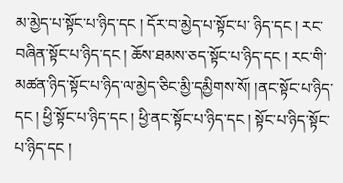མ་མྱེད་པ་སྟོང་པ་ཉིད་དང ། དོར་བ་མྱེད་པ་སྟོང་པ་ ཉིད་དང ། རང་བཞིན་སྟོང་པ་ཉིད་དང ། ཆོས་ཐམས་ཅད་སྟོང་པ་ཉིད་དང ། རང་གི་མཚན་ཉིད་སྟོང་པ་ཉིད་ལ་མྱེད་ཅིང་མྱི་དམྱིགས་སོ། །ནང་སྟོང་པ་ཉིད་དང ། ཕྱི་སྟོང་པ་ཉིད་དང ། ཕྱི་ནང་སྟོང་པ་ཉིད་དང ། སྟོང་པ་ཉིད་སྟོང་པ་ཉིད་དང །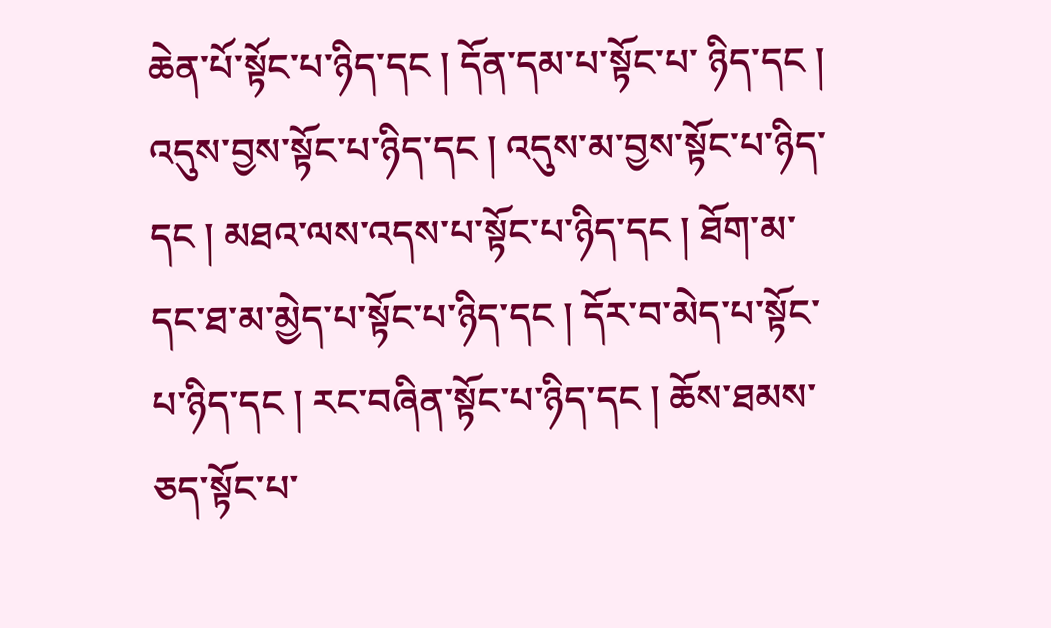ཆེན་པོ་སྟོང་པ་ཉིད་དང ། དོན་དམ་པ་སྟོང་པ་ ཉིད་དང ། འདུས་བྱས་སྟོང་པ་ཉིད་དང ། འདུས་མ་བྱས་སྟོང་པ་ཉིད་དང ། མཐའ་ལས་འདས་པ་སྟོང་པ་ཉིད་དང ། ཐོག་མ་དང་ཐ་མ་མྱེད་པ་སྟོང་པ་ཉིད་དང ། དོར་བ་མེད་པ་སྟོང་པ་ཉིད་དང ། རང་བཞིན་སྟོང་པ་ཉིད་དང ། ཆོས་ཐམས་ཅད་སྟོང་པ་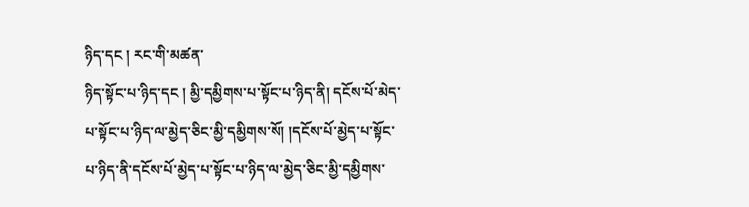ཉིད་དང ། རང་གི་མཚན་
ཉིད་སྟོང་པ་ཉིད་དང ། མྱི་དམྱིགས་པ་སྟོང་པ་ཉིད་ནི། དངོས་པོ་མེད་པ་སྟོང་པ་ཉིད་ལ་མྱེད་ཅིང་མྱི་དམྱིགས་སོ། །དངོས་པོ་མྱེད་པ་སྟོང་པ་ཉིད་ནི་དངོས་པོ་མྱེད་པ་སྟོང་པ་ཉིད་ལ་མྱེད་ཅིང་མྱི་དམྱིགས་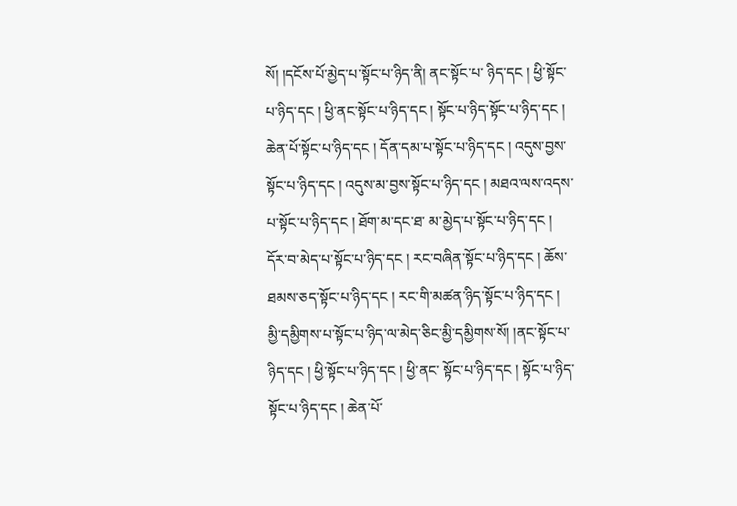སོ། །དངོས་པོ་མྱེད་པ་སྟོང་པ་ཉིད་ནི། ནང་སྟོང་པ་ ཉིད་དང ། ཕྱི་སྟོང་པ་ཉིད་དང ། ཕྱི་ནང་སྟོང་པ་ཉིད་དང ། སྟོང་པ་ཉིད་སྟོང་པ་ཉིད་དང ། ཆེན་པོ་སྟོང་པ་ཉིད་དང ། དོན་དམ་པ་སྟོང་པ་ཉིད་དང ། འདུས་བྱས་སྟོང་པ་ཉིད་དང ། འདུས་མ་བྱས་སྟོང་པ་ཉིད་དང ། མཐའ་ལས་འདས་པ་སྟོང་པ་ཉིད་དང ། ཐོག་མ་དང་ཐ་ མ་མྱེད་པ་སྟོང་པ་ཉིད་དང ། དོར་བ་མེད་པ་སྟོང་པ་ཉིད་དང ། རང་བཞིན་སྟོང་པ་ཉིད་དང ། ཆོས་ཐམས་ཅད་སྟོང་པ་ཉིད་དང ། རང་གི་མཚན་ཉིད་སྟོང་པ་ཉིད་དང ། མྱི་དམྱིགས་པ་སྟོང་པ་ཉིད་ལ་མེད་ཅིང་མྱི་དམྱིགས་སོ། །ནང་སྟོང་པ་ཉིད་དང ། ཕྱི་སྟོང་པ་ཉིད་དང ། ཕྱི་ནང་ སྟོང་པ་ཉིད་དང ། སྟོང་པ་ཉིད་སྟོང་པ་ཉིད་དང ། ཆེན་པོ་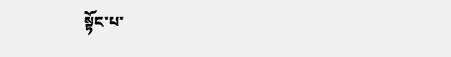སྟོང་པ་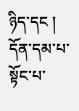ཉིད་དང ། དོན་དམ་པ་སྟོང་པ་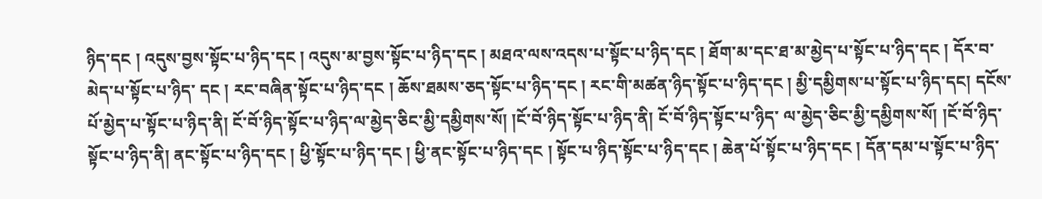ཉིད་དང ། འདུས་བྱས་སྟོང་པ་ཉིད་དང ། འདུས་མ་བྱས་སྟོང་པ་ཉིད་དང ། མཐའ་ལས་འདས་པ་སྟོང་པ་ཉིད་དང ། ཐོག་མ་དང་ཐ་མ་མྱེད་པ་སྟོང་པ་ཉིད་དང ། དོར་བ་མེད་པ་སྟོང་པ་ཉིད་ དང ། རང་བཞིན་སྟོང་པ་ཉིད་དང ། ཆོས་ཐམས་ཅད་སྟོང་པ་ཉིད་དང ། རང་གི་མཚན་ཉིད་སྟོང་པ་ཉིད་དང ། མྱི་དམྱིགས་པ་སྟོང་པ་ཉིད་དང། དངོས་པོ་མྱེད་པ་སྟོང་པ་ཉིད་ནི། ངོ་བོ་ཉིད་སྟོང་པ་ཉིད་ལ་མྱེད་ཅིང་མྱི་དམྱིགས་སོ། །ངོ་བོ་ཉིད་སྟོང་པ་ཉིད་ནི། ངོ་བོ་ཉིད་སྟོང་པ་ཉིད་ ལ་མྱེད་ཅིང་མྱི་དམྱིགས་སོ། །ངོ་བོ་ཉིད་སྟོང་པ་ཉིད་ནི། ནང་སྟོང་པ་ཉིད་དང ། ཕྱི་སྟོང་པ་ཉིད་དང ། ཕྱི་ནང་སྟོང་པ་ཉིད་དང ། སྟོང་པ་ཉིད་སྟོང་པ་ཉིད་དང ། ཆེན་པོ་སྟོང་པ་ཉིད་དང ། དོན་དམ་པ་སྟོང་པ་ཉིད་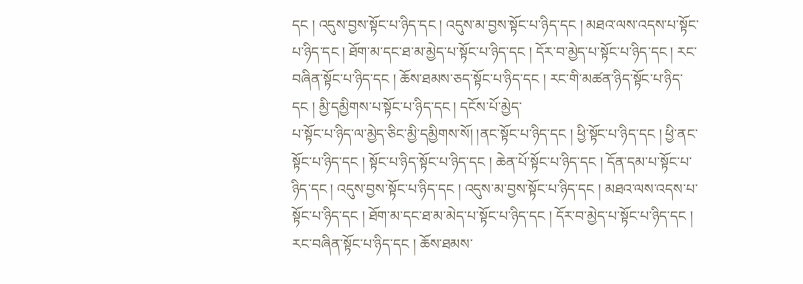དང ། འདུས་བྱས་སྟོང་པ་ཉིད་དང ། འདུས་མ་བྱས་སྟོང་པ་ཉིད་དང ། མཐའ་ལས་འདས་པ་སྟོང་པ་ཉིད་དང ། ཐོག་མ་དང་ཐ་མ་མྱེད་པ་སྟོང་པ་ཉིད་དང ། དོར་བ་མྱེད་པ་སྟོང་པ་ཉིད་དང ། རང་བཞིན་སྟོང་པ་ཉིད་དང ། ཆོས་ཐམས་ཅད་སྟོང་པ་ཉིད་དང ། རང་གི་མཚན་ཉིད་སྟོང་པ་ཉིད་དང ། མྱི་དམྱིགས་པ་སྟོང་པ་ཉིད་དང ། དངོས་པོ་མྱེད་
པ་སྟོང་པ་ཉིད་ལ་མྱེད་ཅིང་མྱི་དམྱིགས་སོ། །ནང་སྟོང་པ་ཉིད་དང ། ཕྱི་སྟོང་པ་ཉིད་དང ། ཕྱི་ནང་སྟོང་པ་ཉིད་དང ། སྟོང་པ་ཉིད་སྟོང་པ་ཉིད་དང ། ཆེན་པོ་སྟོང་པ་ཉིད་དང ། དོན་དམ་པ་སྟོང་པ་ཉིད་དང ། འདུས་བྱས་སྟོང་པ་ཉིད་དང ། འདུས་མ་བྱས་སྟོང་པ་ཉིད་དང ། མཐའ་ལས་འདས་པ་སྟོང་པ་ཉིད་དང ། ཐོག་མ་དང་ཐ་མ་མེད་པ་སྟོང་པ་ཉིད་དང ། དོར་བ་མྱེད་པ་སྟོང་པ་ཉིད་དང ། རང་བཞིན་སྟོང་པ་ཉིད་དང ། ཆོས་ཐམས་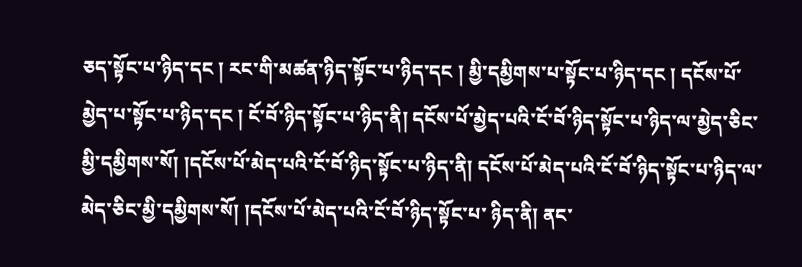ཅད་སྟོང་པ་ཉིད་དང ། རང་གི་མཚན་ཉིད་སྟོང་པ་ཉིད་དང ། མྱི་དམྱིགས་པ་སྟོང་པ་ཉིད་དང ། དངོས་པོ་ མྱེད་པ་སྟོང་པ་ཉིད་དང ། ངོ་བོ་ཉིད་སྟོང་པ་ཉིད་ནི། དངོས་པོ་མྱེད་པའི་ངོ་བོ་ཉིད་སྟོང་པ་ཉིད་ལ་མྱེད་ཅིང་མྱི་དམྱིགས་སོ། །དངོས་པོ་མེད་པའི་ངོ་བོ་ཉིད་སྟོང་པ་ཉིད་ནི། དངོས་པོ་མེད་པའི་ངོ་བོ་ཉིད་སྟོང་པ་ཉིད་ལ་མེད་ཅིང་མྱི་དམྱིགས་སོ། །དངོས་པོ་མེད་པའི་ངོ་བོ་ཉིད་སྟོང་པ་ ཉིད་ནི། ནང་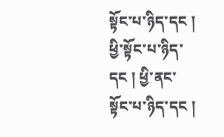སྟོང་པ་ཉིད་དང ། ཕྱི་སྟོང་པ་ཉིད་དང ། ཕྱི་ནང་སྟོང་པ་ཉིད་དང །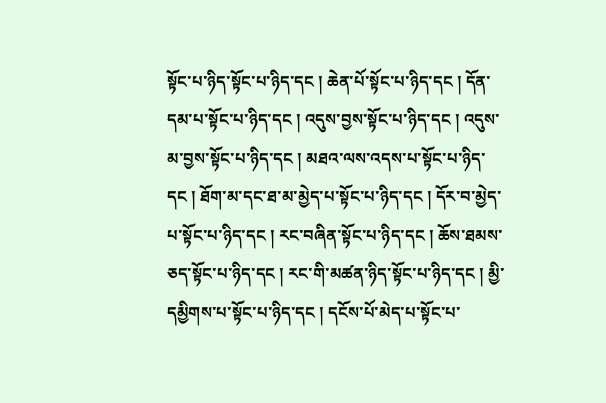སྟོང་པ་ཉིད་སྟོང་པ་ཉིད་དང ། ཆེན་པོ་སྟོང་པ་ཉིད་དང ། དོན་དམ་པ་སྟོང་པ་ཉིད་དང ། འདུས་བྱས་སྟོང་པ་ཉིད་དང ། འདུས་མ་བྱས་སྟོང་པ་ཉིད་དང ། མཐའ་ལས་འདས་པ་སྟོང་པ་ཉིད་ དང ། ཐོག་མ་དང་ཐ་མ་མྱེད་པ་སྟོང་པ་ཉིད་དང ། དོར་བ་མྱེད་པ་སྟོང་པ་ཉིད་དང ། རང་བཞིན་སྟོང་པ་ཉིད་དང ། ཆོས་ཐམས་ཅད་སྟོང་པ་ཉིད་དང ། རང་གི་མཚན་ཉིད་སྟོང་པ་ཉིད་དང ། མྱི་དམྱིགས་པ་སྟོང་པ་ཉིད་དང ། དངོས་པོ་མེད་པ་སྟོང་པ་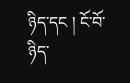ཉིད་དང ། ངོ་བོ་ཉིད་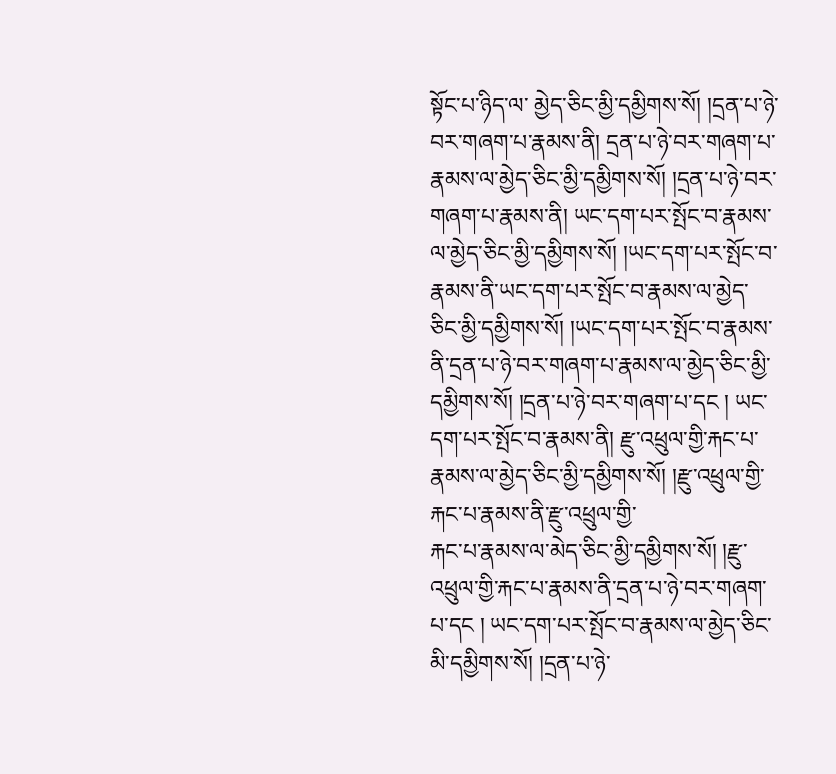སྟོང་པ་ཉིད་ལ་ མྱེད་ཅིང་མྱི་དམྱིགས་སོ། །དྲན་པ་ཉེ་བར་གཞག་པ་རྣམས་ནི། དྲན་པ་ཉེ་བར་གཞག་པ་རྣམས་ལ་མྱེད་ཅིང་མྱི་དམྱིགས་སོ། །དྲན་པ་ཉེ་བར་གཞག་པ་རྣམས་ནི། ཡང་དག་པར་སྤོང་བ་རྣམས་ལ་མྱེད་ཅིང་མྱི་དམྱིགས་སོ། །ཡང་དག་པར་སྤོང་བ་རྣམས་ནི་ཡང་དག་པར་སྤོང་བ་རྣམས་ལ་མྱེད་ ཅིང་མྱི་དམྱིགས་སོ། །ཡང་དག་པར་སྤོང་བ་རྣམས་ནི་དྲན་པ་ཉེ་བར་གཞག་པ་རྣམས་ལ་མྱེད་ཅིང་མྱི་དམྱིགས་སོ། །དྲན་པ་ཉེ་བར་གཞག་པ་དང ། ཡང་དག་པར་སྤོང་བ་རྣམས་ནི། རྫུ་འཕྲུལ་གྱི་རྐང་པ་རྣམས་ལ་མྱེད་ཅིང་མྱི་དམྱིགས་སོ། །རྫུ་འཕྲུལ་གྱི་རྐང་པ་རྣམས་ནི་རྫུ་འཕྲུལ་གྱི་
རྐང་པ་རྣམས་ལ་མེད་ཅིང་མྱི་དམྱིགས་སོ། །རྫུ་འཕྲུལ་གྱི་རྐང་པ་རྣམས་ནི་དྲན་པ་ཉེ་བར་གཞག་པ་དང ། ཡང་དག་པར་སྤོང་བ་རྣམས་ལ་མྱེད་ཅིང་མི་དམྱིགས་སོ། །དྲན་པ་ཉེ་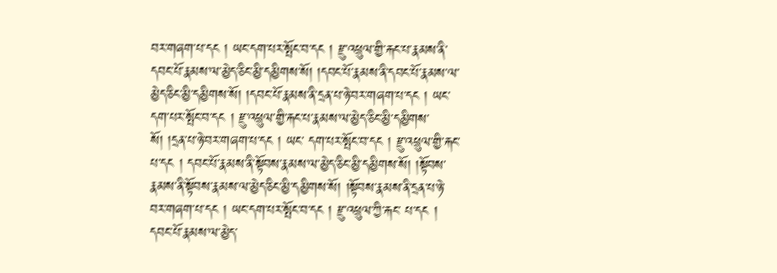བར་གཞག་པ་དང ། ཡང་དག་པར་སྤོང་བ་དང ། རྫུ་འཕྲུལ་གྱི་རྐང་པ་རྣམས་ནི་ དབང་པོ་རྣམས་ལ་མྱེད་ཅིང་མྱི་དམྱིགས་སོ། །དབང་པོ་རྣམས་ནི་དབང་པོ་རྣམས་ལ་མྱེད་ཅིང་མྱི་དམྱིགས་སོ། །དབང་པོ་རྣམས་ནི་དྲན་པ་ཉེ་བར་གཞག་པ་དང ། ཡང་དག་པར་སྤོང་བ་དང ། རྫུ་འཕྲུལ་གྱི་རྐང་པ་རྣམས་ལ་མྱེད་ཅིང་མྱི་དམྱིགས་སོ། །དྲན་པ་ཉེ་བར་གཞག་པ་དང ། ཡང་ དག་པར་སྤོང་བ་དང ། རྫུ་འཕྲུལ་གྱི་རྐང་པ་དང ། དབང་པོ་རྣམས་ནི་སྟོབས་རྣམས་ལ་མྱེད་ཅིང་མྱི་དམྱིགས་སོ། །སྟོབས་རྣམས་ནི་སྟོབས་རྣམས་ལ་མྱེད་ཅིང་མྱི་དམྱིགས་སོ། །སྟོབས་རྣམས་ནི་དྲན་པ་ཉེ་བར་གཞག་པ་དང ། ཡང་དག་པར་སྤོང་བ་དང ། རྫུ་འཕྲུལ་ཀྱི་རྐང་ པ་དང ། དབང་པོ་རྣམས་ལ་མྱེད་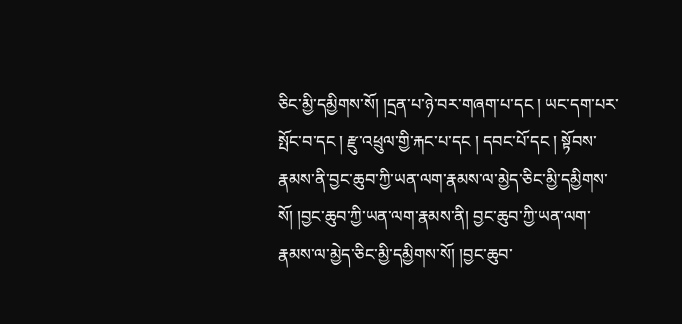ཅིང་མྱི་དམྱིགས་སོ། །དྲན་པ་ཉེ་བར་གཞག་པ་དང ། ཡང་དག་པར་སྤོང་བ་དང ། རྫུ་འཕྲུལ་གྱི་རྐང་པ་དང ། དབང་པོ་དང ། སྟོབས་རྣམས་ནི་བྱང་ཆུབ་ཀྱི་ཡན་ལག་རྣམས་ལ་མྱེད་ཅིང་མྱི་དམྱིགས་སོ། །བྱང་ཆུབ་ཀྱི་ཡན་ལག་རྣམས་ནི། བྱང་ཆུབ་ཀྱི་ཡན་ལག་རྣམས་ལ་མྱེད་ཅིང་མྱི་དམྱིགས་སོ། །བྱང་ཆུབ་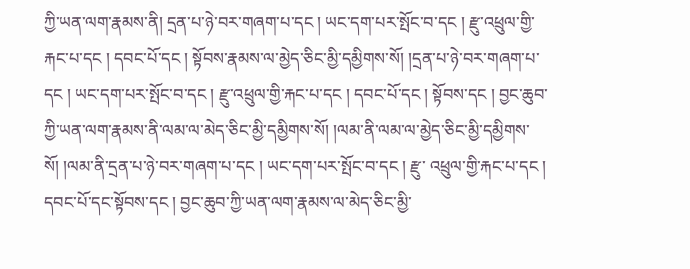ཀྱི་ཡན་ལག་རྣམས་ནི། དྲན་པ་ཉེ་བར་གཞག་པ་དང ། ཡང་དག་པར་སྤོང་བ་དང ། རྫུ་འཕྲུལ་གྱི་རྐང་པ་དང ། དབང་པོ་དང ། སྟོབས་རྣམས་ལ་མྱེད་ཅིང་མྱི་དམྱིགས་སོ། །དྲན་པ་ཉེ་བར་གཞག་པ་དང ། ཡང་དག་པར་སྤོང་བ་དང ། རྫུ་འཕྲུལ་གྱི་རྐང་པ་དང ། དབང་པོ་དང ། སྟོབས་དང ། བྱང་ཆུབ་ཀྱི་ཡན་ལག་རྣམས་ནི་ལམ་ལ་མེད་ཅིང་མྱི་དམྱིགས་སོ། །ལམ་ནི་ལམ་ལ་མྱེད་ཅིང་མྱི་དམྱིགས་སོ། །ལམ་ནི་དྲན་པ་ཉེ་བར་གཞག་པ་དང ། ཡང་དག་པར་སྤོང་བ་དང ། རྫུ་ འཕྲུལ་གྱི་རྐང་པ་དང ། དབང་པོ་དང་སྟོབས་དང ། བྱང་ཆུབ་ཀྱི་ཡན་ལག་རྣམས་ལ་མེད་ཅིང་མྱི་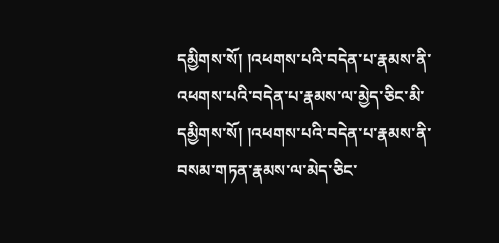དམྱིགས་སོ། །འཕགས་པའི་བདེན་པ་རྣམས་ནི་འཕགས་པའི་བདེན་པ་རྣམས་ལ་མྱེད་ཅིང་མི་དམྱིགས་སོ། །འཕགས་པའི་བདེན་པ་རྣམས་ནི་བསམ་གཏན་རྣམས་ལ་མེད་ཅིང་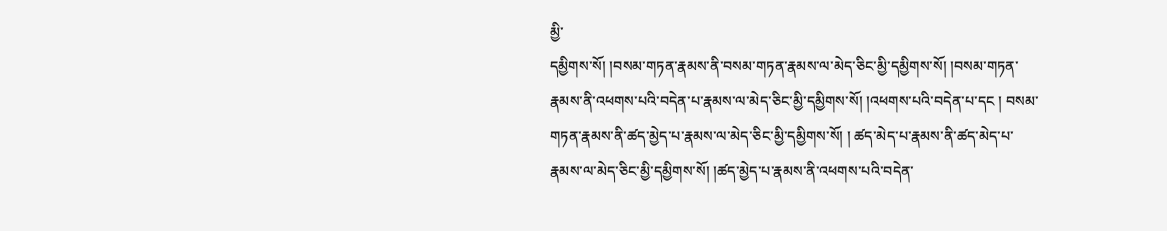མྱི་
དམྱིགས་སོ། །བསམ་གཏན་རྣམས་ནི་བསམ་གཏན་རྣམས་ལ་མེད་ཅིང་མྱི་དམྱིགས་སོ། །བསམ་གཏན་རྣམས་ནི་འཕགས་པའི་བདེན་པ་རྣམས་ལ་མེད་ཅིང་མྱི་དམྱིགས་སོ། །འཕགས་པའི་བདེན་པ་དང ། བསམ་གཏན་རྣམས་ནི་ཚད་མྱེད་པ་རྣམས་ལ་མེད་ཅིང་མྱི་དམྱིགས་སོ། ། ཚད་མེད་པ་རྣམས་ནི་ཚད་མེད་པ་རྣམས་ལ་མེད་ཅིང་མྱི་དམྱིགས་སོ། །ཚད་མྱེད་པ་རྣམས་ནི་འཕགས་པའི་བདེན་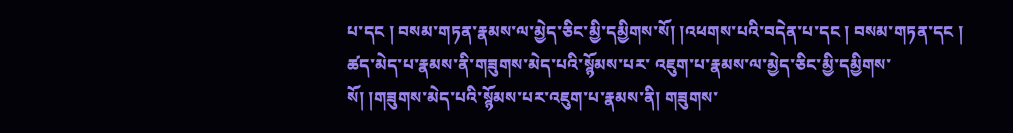པ་དང ། བསམ་གཏན་རྣམས་ལ་མྱེད་ཅིང་མྱི་དམྱིགས་སོ། །འཕགས་པའི་བདེན་པ་དང ། བསམ་གཏན་དང ། ཚད་མེད་པ་རྣམས་ནི་གཟུགས་མེད་པའི་སྙོམས་པར་ འཇུག་པ་རྣམས་ལ་མྱེད་ཅིང་མྱི་དམྱིགས་སོ། །གཟུགས་མེད་པའི་སྙོམས་པར་འཇུག་པ་རྣམས་ནི། གཟུགས་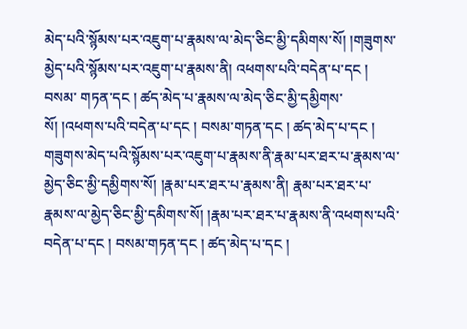མེད་པའི་སྙོམས་པར་འཇུག་པ་རྣམས་ལ་མེད་ཅིང་མྱི་དམིགས་སོ། །གཟུགས་མྱེད་པའི་སྙོམས་པར་འཇུག་པ་རྣམས་ནི། འཕགས་པའི་བདེན་པ་དང ། བསམ་ གཏན་དང ། ཚད་མེད་པ་རྣམས་ལ་མེད་ཅིང་མྱི་དམྱིགས་སོ། །འཕགས་པའི་བདེན་པ་དང ། བསམ་གཏན་དང ། ཚད་མེད་པ་དང ། གཟུགས་མེད་པའི་སྙོམས་པར་འཇུག་པ་རྣམས་ནི་རྣམ་པར་ཐར་པ་རྣམས་ལ་མྱེད་ཅིང་མྱི་དམྱིགས་སོ། །རྣམ་པར་ཐར་པ་རྣམས་ནི། རྣམ་པར་ཐར་པ་རྣམས་ལ་མྱེད་ཅིང་མྱི་དམིགས་སོ། །རྣམ་པར་ཐར་པ་རྣམས་ནི་འཕགས་པའི་བདེན་པ་དང ། བསམ་གཏན་དང ། ཚད་མེད་པ་དང །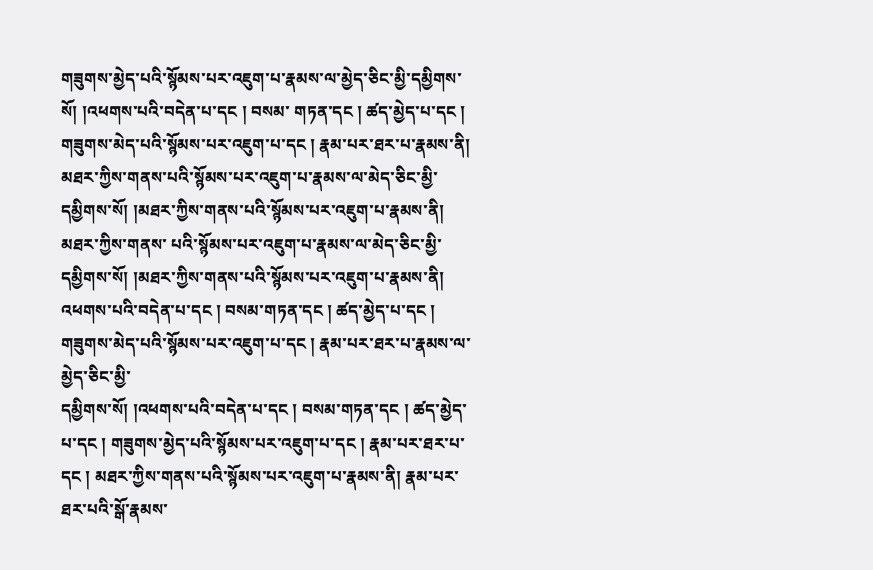གཟུགས་མྱེད་པའི་སྙོམས་པར་འཇུག་པ་རྣམས་ལ་མྱེད་ཅིང་མྱི་དམྱིགས་སོ། །འཕགས་པའི་བདེན་པ་དང ། བསམ་ གཏན་དང ། ཚད་མྱེད་པ་དང ། གཟུགས་མེད་པའི་སྙོམས་པར་འཇུག་པ་དང ། རྣམ་པར་ཐར་པ་རྣམས་ནི། མཐར་ཀྱིས་གནས་པའི་སྙོམས་པར་འཇུག་པ་རྣམས་ལ་མེད་ཅིང་མྱི་དམྱིགས་སོ། །མཐར་ཀྱིས་གནས་པའི་སྙོམས་པར་འཇུག་པ་རྣམས་ནི། མཐར་ཀྱིས་གནས་ པའི་སྙོམས་པར་འཇུག་པ་རྣམས་ལ་མེད་ཅིང་མྱི་དམྱིགས་སོ། །མཐར་ཀྱིས་གནས་པའི་སྙོམས་པར་འཇུག་པ་རྣམས་ནི། འཕགས་པའི་བདེན་པ་དང ། བསམ་གཏན་དང ། ཚད་མྱེད་པ་དང ། གཟུགས་མེད་པའི་སྙོམས་པར་འཇུག་པ་དང ། རྣམ་པར་ཐར་པ་རྣམས་ལ་མྱེད་ཅིང་མྱི་
དམྱིགས་སོ། །འཕགས་པའི་བདེན་པ་དང ། བསམ་གཏན་དང ། ཚད་མྱེད་པ་དང ། གཟུགས་མྱེད་པའི་སྙོམས་པར་འཇུག་པ་དང ། རྣམ་པར་ཐར་པ་དང ། མཐར་ཀྱིས་གནས་པའི་སྙོམས་པར་འཇུག་པ་རྣམས་ནི། རྣམ་པར་ཐར་པའི་སྒོ་རྣམས་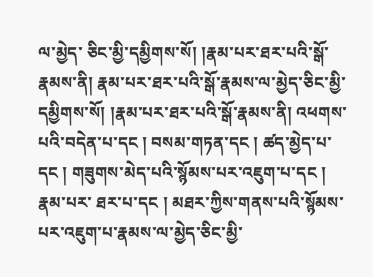ལ་མྱེད་ ཅིང་མྱི་དམྱིགས་སོ། །རྣམ་པར་ཐར་པའི་སྒོ་རྣམས་ནི། རྣམ་པར་ཐར་པའི་སྒོ་རྣམས་ལ་མྱེད་ཅིང་མྱི་དམྱིགས་སོ། །རྣམ་པར་ཐར་པའི་སྒོ་རྣམས་ནི། འཕགས་པའི་བདེན་པ་དང ། བསམ་གཏན་དང ། ཚད་མྱེད་པ་དང ། གཟུགས་མེད་པའི་སྙོམས་པར་འཇུག་པ་དང ། རྣམ་པར་ ཐར་པ་དང ། མཐར་ཀྱིས་གནས་པའི་སྙོམས་པར་འཇུག་པ་རྣམས་ལ་མྱེད་ཅིང་མྱི་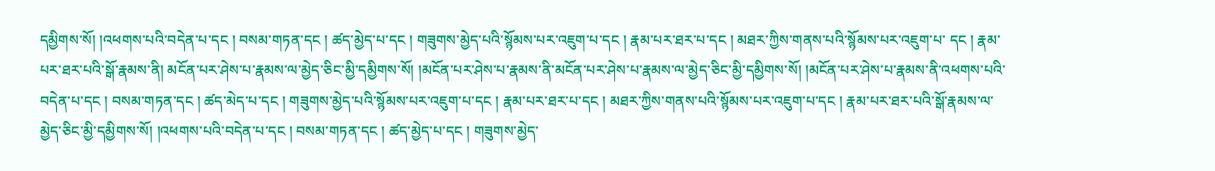དམྱིགས་སོ། །འཕགས་པའི་བདེན་པ་དང ། བསམ་གཏན་དང ། ཚད་མྱེད་པ་དང ། གཟུགས་མྱེད་པའི་སྙོམས་པར་འཇུག་པ་དང ། རྣམ་པར་ཐར་པ་དང ། མཐར་ཀྱིས་གནས་པའི་སྙོམས་པར་འཇུག་པ་ དང ། རྣམ་པར་ཐར་པའི་སྒོ་རྣམས་ནི། མངོན་པར་ཤེས་པ་རྣམས་ལ་མྱེད་ཅིང་མྱི་དམྱིགས་སོ། །མངོན་པར་ཤེས་པ་རྣམས་ནི་མངོན་པར་ཤེས་པ་རྣམས་ལ་མྱེད་ཅིང་མྱི་དམྱིགས་སོ། །མངོན་པར་ཤེས་པ་རྣམས་ནི་འཕགས་པའི་བདེན་པ་དང ། བསམ་གཏན་དང ། ཚད་མེད་པ་དང ། གཟུགས་མྱེད་པའི་སྙོམས་པར་འཇུག་པ་དང ། རྣམ་པར་ཐར་པ་དང ། མཐར་ཀྱིས་གནས་པའི་སྙོམས་པར་འཇུག་པ་དང ། རྣམ་པར་ཐར་པའི་སྒོ་རྣམས་ལ་མྱེད་ཅིང་མྱི་དམྱིགས་སོ། །འཕགས་པའི་བདེན་པ་དང ། བསམ་གཏན་དང ། ཚད་མྱེད་པ་དང ། གཟུགས་མྱེད་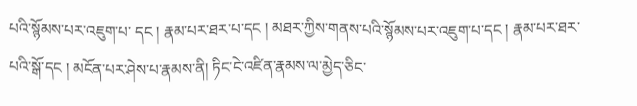པའི་སྙོམས་པར་འཇུག་པ་ དང ། རྣམ་པར་ཐར་པ་དང ། མཐར་ཀྱིས་གནས་པའི་སྙོམས་པར་འཇུག་པ་དང ། རྣམ་པར་ཐར་པའི་སྒོ་དང ། མངོན་པར་ཤེས་པ་རྣམས་ནི། ཏིང་ངེ་འཛིན་རྣམས་ལ་མྱེད་ཅིང་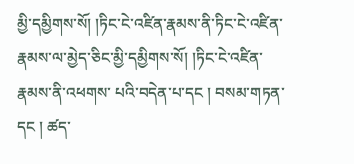མྱི་དམྱིགས་སོ། །ཏིང་ངེ་འཛིན་རྣམས་ནི་ཏིང་ངེ་འཛིན་རྣམས་ལ་མྱེད་ཅིང་མྱི་དམྱིགས་སོ། །ཏིང་ངེ་འཛིན་རྣམས་ནི་འཕགས་ པའི་བདེན་པ་དང ། བསམ་གཏན་དང ། ཚད་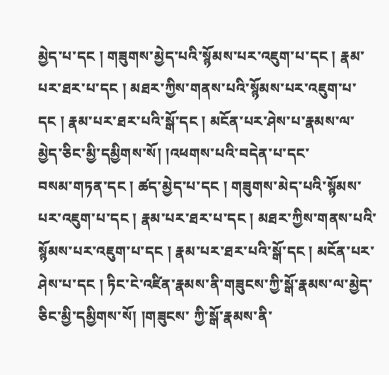མྱེད་པ་དང ། གཟུགས་མྱེད་པའི་སྙོམས་པར་འཇུག་པ་དང ། རྣམ་པར་ཐར་པ་དང ། མཐར་ཀྱིས་གནས་པའི་སྙོམས་པར་འཇུག་པ་དང ། རྣམ་པར་ཐར་པའི་སྒོ་དང ། མངོན་པར་ཤེས་པ་རྣམས་ལ་མྱེད་ཅིང་མྱི་དམྱིགས་སོ། །འཕགས་པའི་བདེན་པ་དང་
བསམ་གཏན་དང ། ཚད་མྱེད་པ་དང ། གཟུགས་མེད་པའི་སྙོམས་པར་འཇུག་པ་དང ། རྣམ་པར་ཐར་པ་དང ། མཐར་ཀྱིས་གནས་པའི་སྙོམས་པར་འཇུག་པ་དང ། རྣམ་པར་ཐར་པའི་སྒོ་དང ། མངོན་པར་ཤེས་པ་དང ། ཏིང་ངེ་འཛིན་རྣམས་ནི་གཟུངས་ཀྱི་སྒོ་རྣམས་ལ་མྱེད་ཅིང་མྱི་དམྱིགས་སོ། །གཟུངས་ ཀྱི་སྒོ་རྣམས་ནི་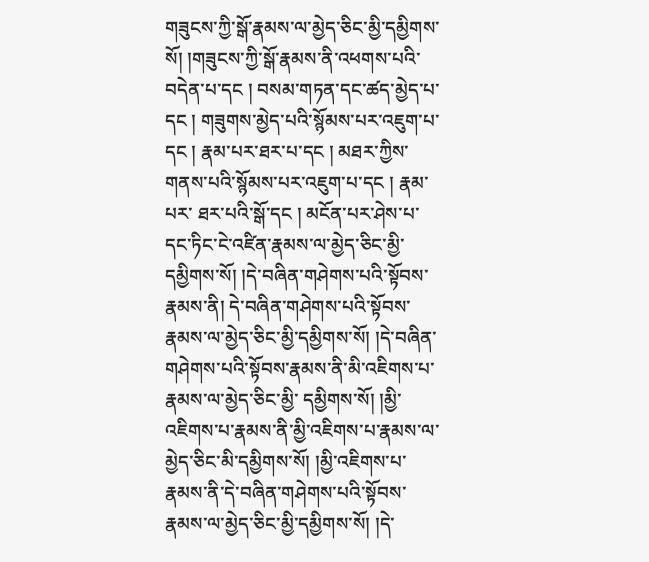གཟུངས་ཀྱི་སྒོ་རྣམས་ལ་མྱེད་ཅིང་མྱི་དམྱིགས་སོ། །གཟུངས་ཀྱི་སྒོ་རྣམས་ནི་འཕགས་པའི་བདེན་པ་དང ། བསམ་གཏན་དང་ཚད་མྱེད་པ་དང ། གཟུགས་མྱེད་པའི་སྙོམས་པར་འཇུག་པ་དང ། རྣམ་པར་ཐར་པ་དང ། མཐར་ཀྱིས་གནས་པའི་སྙོམས་པར་འཇུག་པ་དང ། རྣམ་པར་ ཐར་པའི་སྒོ་དང ། མངོན་པར་ཤེས་པ་དང་ཏིང་ངེ་འཛིན་རྣམས་ལ་མྱེད་ཅིང་མྱི་དམྱིགས་སོ། །དེ་བཞིན་གཤེགས་པའི་སྟོབས་རྣམས་ནི། དེ་བཞིན་གཤེགས་པའི་སྟོབས་རྣམས་ལ་མྱེད་ཅིང་མྱི་དམྱིགས་སོ། །དེ་བཞིན་གཤེགས་པའི་སྟོབས་རྣམས་ནི་མི་འཇིགས་པ་རྣམས་ལ་མྱེད་ཅིང་མྱི་ དམྱིགས་སོ། །མྱི་འཇིགས་པ་རྣམས་ནི་མྱི་འཇིགས་པ་རྣམས་ལ་མྱེད་ཅིང་མི་དམྱིགས་སོ། །མྱི་འཇིགས་པ་རྣམས་ནི་དེ་བཞིན་གཤེགས་པའི་སྟོབས་རྣམས་ལ་མྱེད་ཅིང་མྱི་དམྱིགས་སོ། །དེ་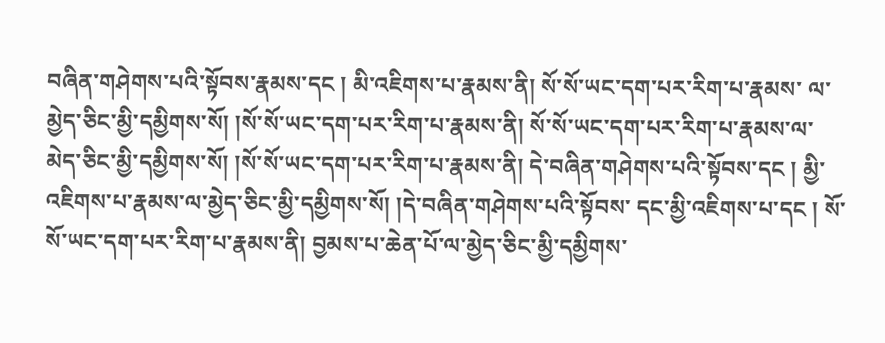བཞིན་གཤེགས་པའི་སྟོབས་རྣམས་དང ། མི་འཇིགས་པ་རྣམས་ནི། སོ་སོ་ཡང་དག་པར་རིག་པ་རྣམས་ ལ་མྱེད་ཅིང་མྱི་དམྱིགས་སོ། །སོ་སོ་ཡང་དག་པར་རིག་པ་རྣམས་ནི། སོ་སོ་ཡང་དག་པར་རིག་པ་རྣམས་ལ་མེད་ཅིང་མྱི་དམྱིགས་སོ། །སོ་སོ་ཡང་དག་པར་རིག་པ་རྣམས་ནི། དེ་བཞིན་གཤེགས་པའི་སྟོབས་དང ། མྱི་འཇིགས་པ་རྣམས་ལ་མྱེད་ཅིང་མྱི་དམྱིགས་སོ། །དེ་བཞིན་གཤེགས་པའི་སྟོབས་ དང་མྱི་འཇིགས་པ་དང ། སོ་སོ་ཡང་དག་པར་རིག་པ་རྣམས་ནི། བྱམས་པ་ཆེན་པོ་ལ་མྱེད་ཅིང་མྱི་དམྱིགས་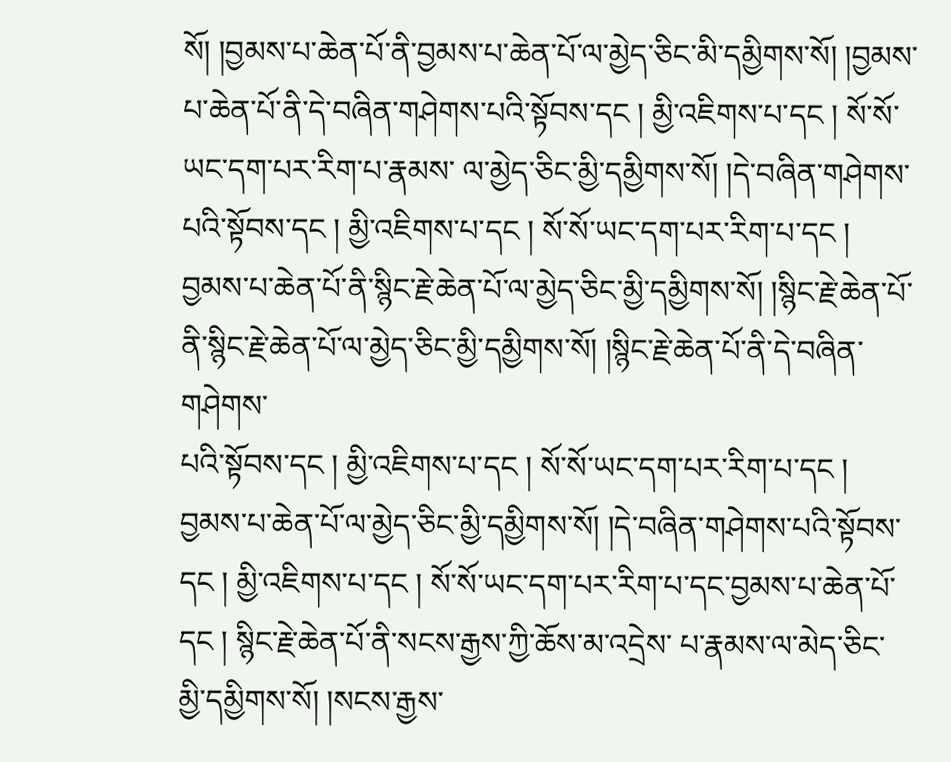སོ། །བྱམས་པ་ཆེན་པོ་ནི་བྱམས་པ་ཆེན་པོ་ལ་མྱེད་ཅིང་མི་དམྱིགས་སོ། །བྱམས་པ་ཆེན་པོ་ནི་དེ་བཞིན་གཤེགས་པའི་སྟོབས་དང ། མྱི་འཇིགས་པ་དང ། སོ་སོ་ཡང་དག་པར་རིག་པ་རྣམས་ ལ་མྱེད་ཅིང་མྱི་དམྱིགས་སོ། །དེ་བཞིན་གཤེགས་པའི་སྟོབས་དང ། མྱི་འཇིགས་པ་དང ། སོ་སོ་ཡང་དག་པར་རིག་པ་དང ། བྱམས་པ་ཆེན་པོ་ནི་སྙིང་རྗེ་ཆེན་པོ་ལ་མྱེད་ཅིང་མྱི་དམྱིགས་སོ། །སྙིང་རྗེ་ཆེན་པོ་ནི་སྙིང་རྗེ་ཆེན་པོ་ལ་མྱེད་ཅིང་མྱི་དམྱིགས་སོ། །སྙིང་རྗེ་ཆེན་པོ་ནི་དེ་བཞིན་གཤེགས་
པའི་སྟོབས་དང ། མྱི་འཇིགས་པ་དང ། སོ་སོ་ཡང་དག་པར་རིག་པ་དང ། བྱམས་པ་ཆེན་པོ་ལ་མྱེད་ཅིང་མྱི་དམྱིགས་སོ། །དེ་བཞིན་གཤེགས་པའི་སྟོབས་དང ། མྱི་འཇིགས་པ་དང ། སོ་སོ་ཡང་དག་པར་རིག་པ་དང་བྱམས་པ་ཆེན་པོ་དང ། སྙིང་རྗེ་ཆེན་པོ་ནི་སངས་རྒྱས་ཀྱི་ཆོས་མ་འདྲེས་ པ་རྣམས་ལ་མེད་ཅིང་མྱི་དམྱིགས་སོ། །སངས་རྒྱས་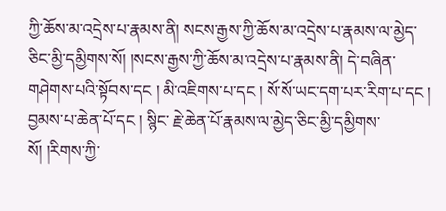ཀྱི་ཆོས་མ་འདྲེས་པ་རྣམས་ནི། སངས་རྒྱས་ཀྱི་ཆོས་མ་འདྲེས་པ་རྣམས་ལ་མྱེད་ཅིང་མྱི་དམྱིགས་སོ། །སངས་རྒྱས་ཀྱི་ཆོས་མ་འདྲེས་པ་རྣམས་ནི། དེ་བཞིན་གཤེགས་པའི་སྟོབས་དང ། མི་འཇིགས་པ་དང ། སོ་སོ་ཡང་དག་པར་རིག་པ་དང ། བྱམས་པ་ཆེན་པོ་དང ། སྙིང་ རྗེ་ཆེན་པོ་རྣམས་ལ་མྱེད་ཅིང་མྱི་དམྱིགས་སོ། །རིགས་ཀྱི་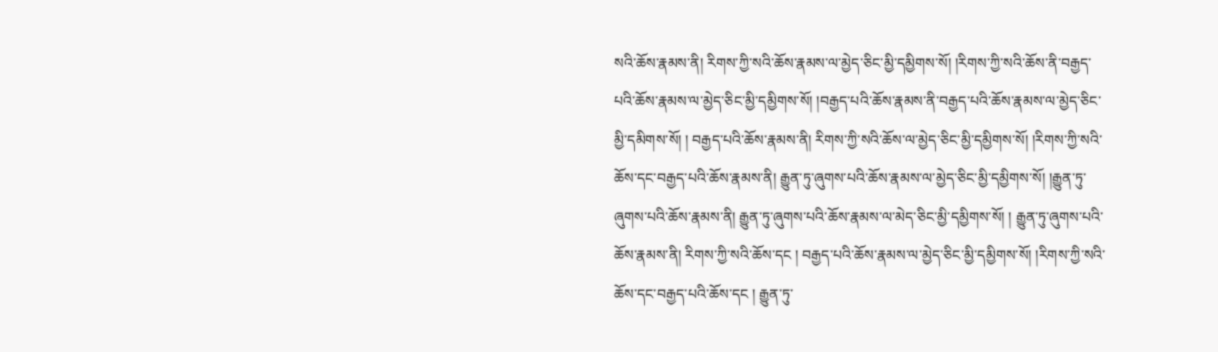སའི་ཆོས་རྣམས་ནི། རིགས་ཀྱི་སའི་ཆོས་རྣམས་ལ་མྱེད་ཅིང་མྱི་དམྱིགས་སོ། །རིགས་ཀྱི་སའི་ཆོས་ནི་བརྒྱད་པའི་ཆོས་རྣམས་ལ་མྱེད་ཅིང་མྱི་དམྱིགས་སོ། །བརྒྱད་པའི་ཆོས་རྣམས་ནི་བརྒྱད་པའི་ཆོས་རྣམས་ལ་མྱེད་ཅིང་མྱི་དམིགས་སོ། ། བརྒྱད་པའི་ཆོས་རྣམས་ནི། རིགས་ཀྱི་སའི་ཆོས་ལ་མྱེད་ཅིང་མྱི་དམྱིགས་སོ། །རིགས་ཀྱི་སའི་ཆོས་དང་བརྒྱད་པའི་ཆོས་རྣམས་ནི། རྒྱུན་ཏུ་ཞུགས་པའི་ཆོས་རྣམས་ལ་མྱེད་ཅིང་མྱི་དམྱིགས་སོ། །རྒྱུན་ཏུ་ཞུགས་པའི་ཆོས་རྣམས་ནི། རྒྱུན་ཏུ་ཞུགས་པའི་ཆོས་རྣམས་ལ་མེད་ཅིང་མྱི་དམྱིགས་སོ། ། རྒྱུན་ཏུ་ཞུགས་པའི་ཆོས་རྣམས་ནི། རིགས་ཀྱི་སའི་ཆོས་དང ། བརྒྱད་པའི་ཆོས་རྣམས་ལ་མྱེད་ཅིང་མྱི་དམྱིགས་སོ། །རིགས་ཀྱི་སའི་ཆོས་དང་བརྒྱད་པའི་ཆོས་དང ། རྒྱུན་ཏུ་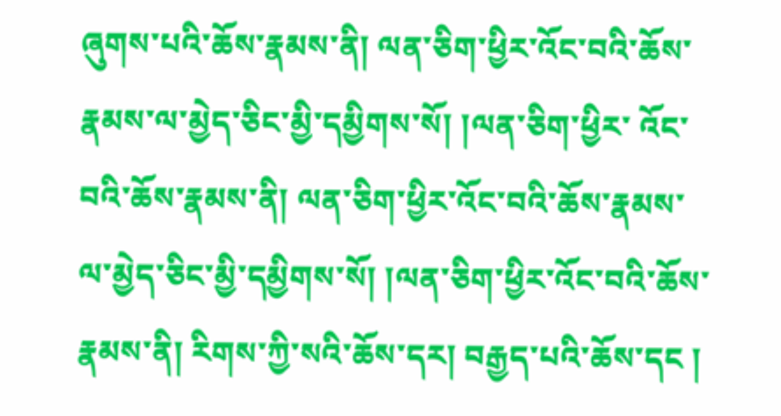ཞུགས་པའི་ཆོས་རྣམས་ནི། ལན་ཅིག་ཕྱིར་འོང་བའི་ཆོས་རྣམས་ལ་མྱེད་ཅིང་མྱི་དམྱིགས་སོ། །ལན་ཅིག་ཕྱིར་ འོང་བའི་ཆོས་རྣམས་ནི། ལན་ཅིག་ཕྱིར་འོང་བའི་ཆོས་རྣམས་ལ་མྱེད་ཅིང་མྱི་དམྱིགས་སོ། །ལན་ཅིག་ཕྱིར་འོང་བའི་ཆོས་རྣམས་ནི། རིགས་ཀྱི་སའི་ཆོས་དར། བརྒྱད་པའི་ཆོས་དང །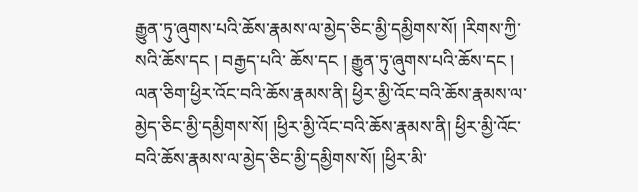རྒྱུན་ཏུ་ཞུགས་པའི་ཆོས་རྣམས་ལ་མྱེད་ཅིང་མྱི་དམྱིགས་སོ། །རིགས་ཀྱི་སའི་ཆོས་དང ། བརྒྱད་པའི་ ཆོས་དང ། རྒྱུན་ཏུ་ཞུགས་པའི་ཆོས་དང ། ལན་ཅིག་ཕྱིར་འོང་བའི་ཆོས་རྣམས་ནི། ཕྱིར་མྱི་འོང་བའི་ཆོས་རྣམས་ལ་མྱེད་ཅིང་མྱི་དམྱིགས་སོ། །ཕྱིར་མྱི་འོང་བའི་ཆོས་རྣམས་ནི། ཕྱིར་མྱི་འོང་བའི་ཆོས་རྣམས་ལ་མྱེད་ཅིང་མྱི་དམྱིགས་སོ། །ཕྱིར་མི་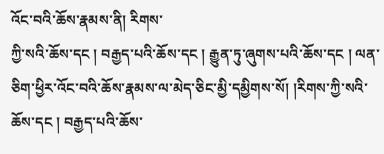འོང་བའི་ཆོས་རྣམས་ནི། རིགས་
ཀྱི་སའི་ཆོས་དང ། བརྒྱད་པའི་ཆོས་དང ། རྒྱུན་ཏུ་ཞུགས་པའི་ཆོས་དང ། ལན་ཅིག་ཕྱིར་འོང་བའི་ཆོས་རྣམས་ལ་མེད་ཅིང་མྱི་དམྱིགས་སོ། །རིགས་ཀྱི་སའི་ཆོས་དང ། བརྒྱད་པའི་ཆོས་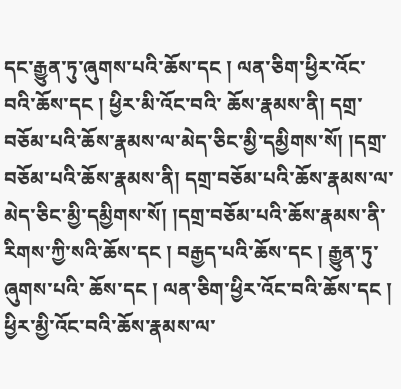དང་རྒྱུན་ཏུ་ཞུགས་པའི་ཆོས་དང ། ལན་ཅིག་ཕྱིར་འོང་བའི་ཆོས་དང ། ཕྱིར་མི་འོང་བའི་ ཆོས་རྣམས་ནི། དགྲ་བཅོམ་པའི་ཆོས་རྣམས་ལ་མེད་ཅིང་མྱི་དམྱིགས་སོ། །དགྲ་བཅོམ་པའི་ཆོས་རྣམས་ནི། དགྲ་བཅོམ་པའི་ཆོས་རྣམས་ལ་མེད་ཅིང་མྱི་དམྱིགས་སོ། །དགྲ་བཅོམ་པའི་ཆོས་རྣམས་ནི་རིགས་ཀྱི་སའི་ཆོས་དང ། བརྒྱད་པའི་ཆོས་དང ། རྒྱུན་ཏུ་ཞུགས་པའི་ ཆོས་དང ། ལན་ཅིག་ཕྱིར་འོང་བའི་ཆོས་དང ། ཕྱིར་མྱི་འོང་བའི་ཆོས་རྣམས་ལ་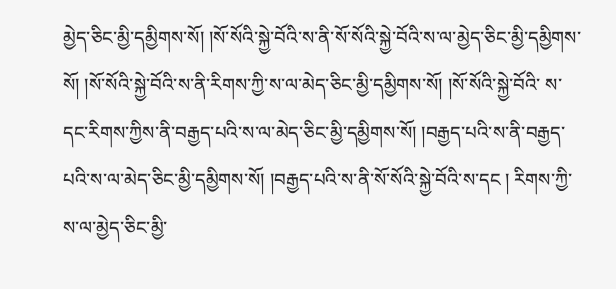མྱེད་ཅིང་མྱི་དམྱིགས་སོ། །སོ་སོའི་སྐྱེ་བོའི་ས་ནི་སོ་སོའི་སྐྱེ་བོའི་ས་ལ་མྱེད་ཅིང་མྱི་དམྱིགས་སོ། །སོ་སོའི་སྐྱེ་བོའི་ས་ནི་རིགས་ཀྱི་ས་ལ་མེད་ཅིང་མྱི་དམྱིགས་སོ། །སོ་སོའི་སྐྱེ་བོའི་ ས་དང་རིགས་ཀྱིས་ནི་བརྒྱད་པའི་ས་ལ་མེད་ཅིང་མྱི་དམྱིགས་སོ། །བརྒྱད་པའི་ས་ནི་བརྒྱད་པའི་ས་ལ་མེད་ཅིང་མྱི་དམྱིགས་སོ། །བརྒྱད་པའི་ས་ནི་སོ་སོའི་སྐྱེ་བོའི་ས་དང ། རིགས་ཀྱི་ས་ལ་མྱེད་ཅིང་མྱི་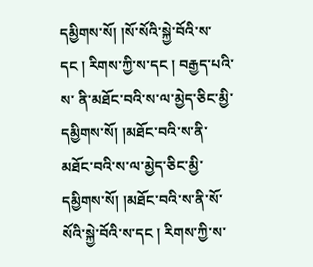དམྱིགས་སོ། །སོ་སོའི་སྐྱེ་བོའི་ས་དང ། རིགས་ཀྱི་ས་དང ། བརྒྱད་པའི་ས་ ནི་མཐོང་བའི་ས་ལ་མྱེད་ཅིང་མྱི་དམྱིགས་སོ། །མཐོང་བའི་ས་ནི་མཐོང་བའི་ས་ལ་མྱེད་ཅིང་མྱི་དམྱིགས་སོ། །མཐོང་བའི་ས་ནི་སོ་སོའི་སྐྱེ་བོའི་ས་དང ། རིགས་ཀྱི་ས་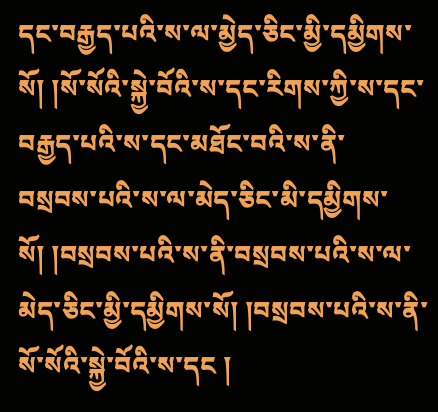དང་བརྒྱད་པའི་ས་ལ་མྱེད་ཅིང་མྱི་དམྱིགས་སོ། །སོ་སོའི་སྐྱེ་བོའི་ས་དང་རིགས་ཀྱི་ས་དང་བརྒྱད་པའི་ས་དང་མཐོང་བའི་ས་ནི་ བསྲབས་པའི་ས་ལ་མེད་ཅིང་མི་དམྱིགས་སོ། །བསྲབས་པའི་ས་ནི་བསྲབས་པའི་ས་ལ་མེད་ཅིང་མྱི་དམྱིགས་སོ། །བསྲབས་པའི་ས་ནི་སོ་སོའི་སྐྱེ་བོའི་ས་དང །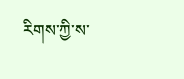རིགས་ཀྱི་ས་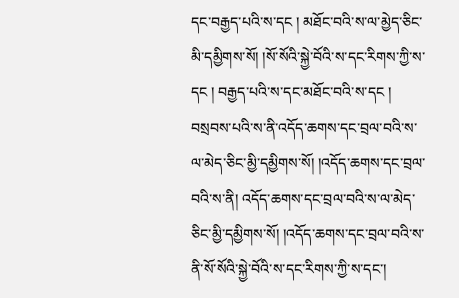དང་བརྒྱད་པའི་ས་དང ། མཐོང་བའི་ས་ལ་མྱེད་ཅིང་མི་དམྱིགས་སོ། །སོ་སོའི་སྐྱེ་བོའི་ས་དང་རིགས་ཀྱི་ས་དང ། བརྒྱད་པའི་ས་དང་མཐོང་བའི་ས་དང ། བསྲབས་པའི་ས་ནི་འདོད་ཆགས་དང་བྲལ་བའི་ས་ལ་མེད་ཅིང་མྱི་དམྱིགས་སོ། །འདོད་ཆགས་དང་བྲལ་བའི་ས་ནི། འདོད་ཆགས་དང་བྲལ་བའི་ས་ལ་མེད་ཅིང་མྱི་དམྱིགས་སོ། །འདོད་ཆགས་དང་བྲལ་བའི་ས་ནི་སོ་སོའི་སྐྱེ་བོའི་ས་དང་རིགས་ཀྱི་ས་དང་།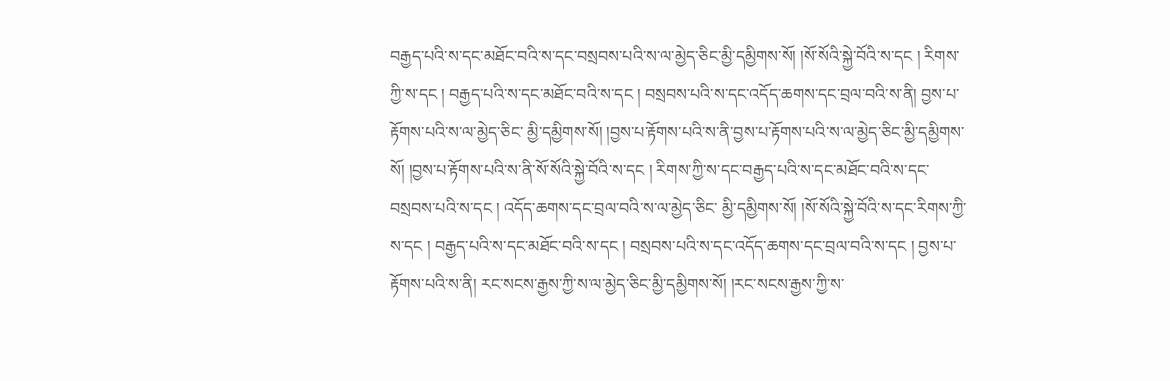བརྒྱད་པའི་ས་དང་མཐོང་བའི་ས་དང་བསྲབས་པའི་ས་ལ་མྱེད་ཅིང་མྱི་དམྱིགས་སོ། །སོ་སོའི་སྐྱེ་བོའི་ས་དང ། རིགས་ཀྱི་ས་དང ། བརྒྱད་པའི་ས་དང་མཐོང་བའི་ས་དང ། བསྲབས་པའི་ས་དང་འདོད་ཆགས་དང་བྲལ་བའི་ས་ནི། བྱས་པ་རྟོགས་པའི་ས་ལ་མྱེད་ཅིང་ མྱི་དམྱིགས་སོ། །བྱས་པ་རྟོགས་པའི་ས་ནི་བྱས་པ་རྟོགས་པའི་ས་ལ་མྱེད་ཅིང་མྱི་དམྱིགས་སོ། །བྱས་པ་རྟོགས་པའི་ས་ནི་སོ་སོའི་སྐྱེ་བོའི་ས་དང ། རིགས་ཀྱི་ས་དང་བརྒྱད་པའི་ས་དང་མཐོང་བའི་ས་དང་བསྲབས་པའི་ས་དང ། འདོད་ཆགས་དང་བྲལ་བའི་ས་ལ་མྱེད་ཅིང་ མྱི་དམྱིགས་སོ། །སོ་སོའི་སྐྱེ་བོའི་ས་དང་རིགས་ཀྱི་ས་དང ། བརྒྱད་པའི་ས་དང་མཐོང་བའི་ས་དང ། བསྲབས་པའི་ས་དང་འདོད་ཆགས་དང་བྲལ་བའི་ས་དང ། བྱས་པ་རྟོགས་པའི་ས་ནི། རང་སངས་རྒྱས་ཀྱི་ས་ལ་མྱེད་ཅིང་མྱི་དམྱིགས་སོ། །རང་སངས་རྒྱས་ཀྱི་ས་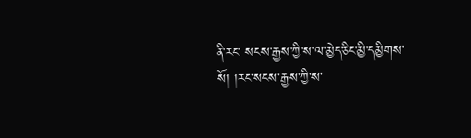ནི་རང་ སངས་རྒྱས་ཀྱི་ས་ལ་མྱེད་ཅིང་མྱི་དམྱིགས་སོ། །རང་སངས་རྒྱས་ཀྱི་ས་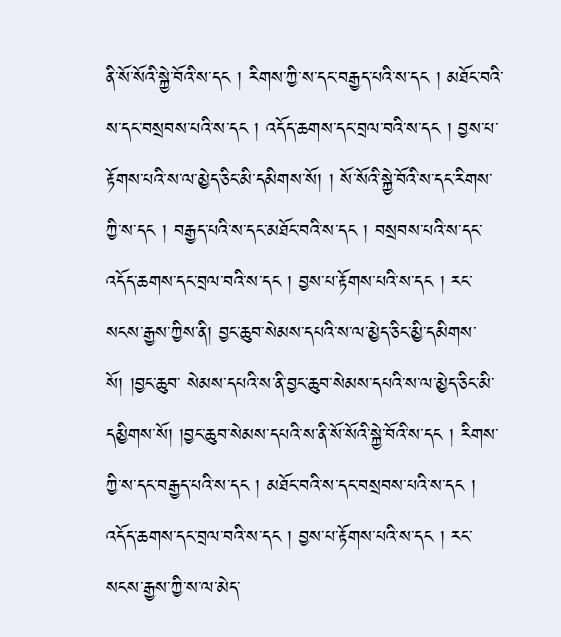ནི་སོ་སོའི་སྐྱེ་བོའི་ས་དང ། རིགས་ཀྱི་ས་དང་བརྒྱད་པའི་ས་དང ། མཐོང་བའི་ས་དང་བསྲབས་པའི་ས་དང ། འདོད་ཆགས་དང་བྲལ་བའི་ས་དང ། བྱས་པ་རྟོགས་པའི་ས་ལ་མྱེད་ཅིང་མི་དམིགས་སོ། ། སོ་སོའི་སྐྱེ་བོའི་ས་དང་རིགས་ཀྱི་ས་དང ། བརྒྱད་པའི་ས་དང་མཐོང་བའི་ས་དང ། བསྲབས་པའི་ས་དང་འདོད་ཆགས་དང་བྲལ་བའི་ས་དང ། བྱས་པ་རྟོགས་པའི་ས་དང ། རང་སངས་རྒྱས་ཀྱིས་ནི། བྱང་ཆུབ་སེམས་དཔའི་ས་ལ་མྱེད་ཅིང་མྱི་དམིགས་སོ། །བྱང་ཆུབ་ སེམས་དཔའི་ས་ནི་བྱང་ཆུབ་སེམས་དཔའི་ས་ལ་མྱེད་ཅིང་མི་དམྱིགས་སོ། །བྱང་ཆུབ་སེམས་དཔའི་ས་ནི་སོ་སོའི་སྐྱེ་བོའི་ས་དང ། རིགས་ཀྱི་ས་དང་བརྒྱད་པའི་ས་དང ། མཐོང་བའི་ས་དང་བསྲབས་པའི་ས་དང ། འདོད་ཆགས་དང་བྲལ་བའི་ས་དང ། བྱས་པ་རྟོགས་པའི་ས་དང ། རང་སངས་རྒྱས་ཀྱི་ས་ལ་མེད་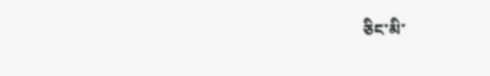ཅིང་མི་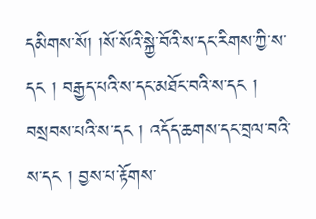དམིགས་སོ། །སོ་སོའི་སྐྱེ་བོའི་ས་དང་རིགས་ཀྱི་ས་དང ། བརྒྱད་པའི་ས་དང་མཐོང་བའི་ས་དང ། བསྲབས་པའི་ས་དང ། འདོད་ཆགས་དང་བྲལ་བའི་ས་དང ། བྱས་པ་རྟོགས་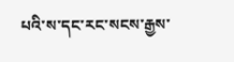པའི་ས་དང་རང་སངས་རྒྱས་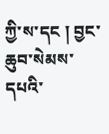ཀྱི་ས་དང ། བྱང་ཆུབ་སེམས་དཔའི་